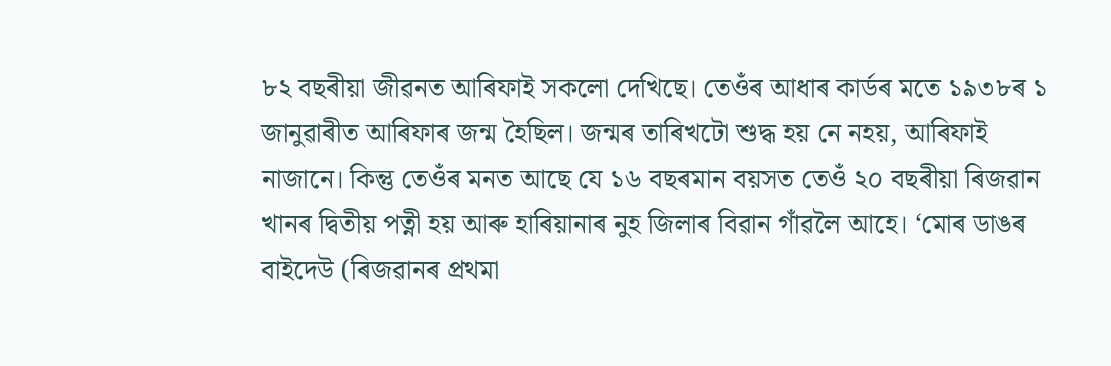৮২ বছৰীয়া জীৱনত আৰিফাই সকলো দেখিছে। তেওঁৰ আধাৰ কাৰ্ডৰ মতে ১৯৩৮ৰ ১ জানুৱাৰীত আৰিফাৰ জন্ম হৈছিল। জন্মৰ তাৰিখটো শুদ্ধ হয় নে নহয়, আৰিফাই নাজানে। কিন্তু তেওঁৰ মনত আছে যে ১৬ বছৰমান বয়সত তেওঁ ২০ বছৰীয়া ৰিজৱান খানৰ দ্বিতীয় পত্নী হয় আৰু হাৰিয়ানাৰ নুহ জিলাৰ বিৱান গাঁৱলৈ আহে। ‘মোৰ ডাঙৰ বাইদেউ (ৰিজৱানৰ প্ৰথমা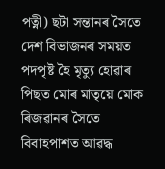পত্নী) ছটা সন্তানৰ সৈতে দেশ বিভাজনৰ সময়ত পদপৃষ্ট হৈ মৃত্যু হোৱাৰ পিছত মোৰ মাতৃয়ে মোক ৰিজৱানৰ সৈতে বিবাহপাশত আৱদ্ধ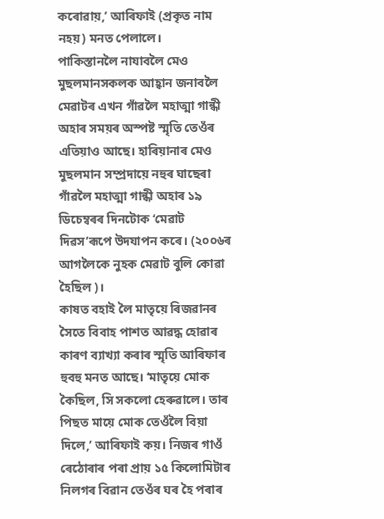কৰোৱায়,’ আৰিফাই (প্ৰকৃত নাম নহয়) মনত পেলালে।
পাকিস্তানলৈ নাযাবলৈ মেও মুছলমানসকলক আহ্বান জনাবলৈ মেৱাটৰ এখন গাঁৱলৈ মহাত্মা গান্ধী অহাৰ সময়ৰ অস্পষ্ট স্মৃতি তেওঁৰ এতিয়াও আছে। হাৰিয়ানাৰ মেও মুছলমান সম্প্ৰদায়ে নহুৰ ঘাছেৰা গাঁৱলৈ মহাত্মা গান্ধী অহাৰ ১৯ ডিচেম্বৰৰ দিনটোক ‘মেৱাট দিৱস’ৰূপে উদযাপন কৰে। (২০০৬ৰ আগলৈকে নুহক মেৱাট বুলি কোৱা হৈছিল)।
কাষত বহাই লৈ মাতৃয়ে ৰিজৱানৰ সৈতে বিবাহ পাশত আৱদ্ধ হোৱাৰ কাৰণ ব্যাখ্যা কৰাৰ স্মৃতি আৰিফাৰ হুবহু মনত আছে। ‘মাতৃয়ে মোক কৈছিল, সি সকলো হেৰুৱালে। তাৰ পিছত মায়ে মোক তেওঁলৈ বিয়া দিলে,’ আৰিফাই কয়। নিজৰ গাওঁ ৰেঠোৰাৰ পৰা প্ৰায় ১৫ কিলোমিটাৰ নিলগৰ বিৱান তেওঁৰ ঘৰ হৈ পৰাৰ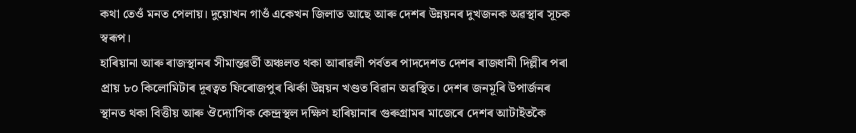কথা তেওঁ মনত পেলায়। দুয়োখন গাওঁ একেখন জিলাত আছে আৰু দেশৰ উন্নয়নৰ দুখজনক অৱস্থাৰ সূচক স্বৰূপ।
হাৰিয়ানা আৰু ৰাজস্থানৰ সীমান্তৱৰ্তী অঞ্চলত থকা আৰাৱলী পৰ্বতৰ পাদদেশত দেশৰ ৰাজধানী দিল্লীৰ পৰা প্ৰায় ৮০ কিলোমিটাৰ দূৰত্বত ফিৰোজপুৰ ঝিৰ্কা উন্নয়ন খণ্ডত বিৱান অৱস্থিত। দেশৰ জনমূৰি উপাৰ্জনৰ স্থানত থকা বিত্তীয় আৰু ঔদ্যোগিক কেন্দ্ৰস্থল দক্ষিণ হাৰিয়ানাৰ গুৰুগ্ৰামৰ মাজেৰে দেশৰ আটাইতকৈ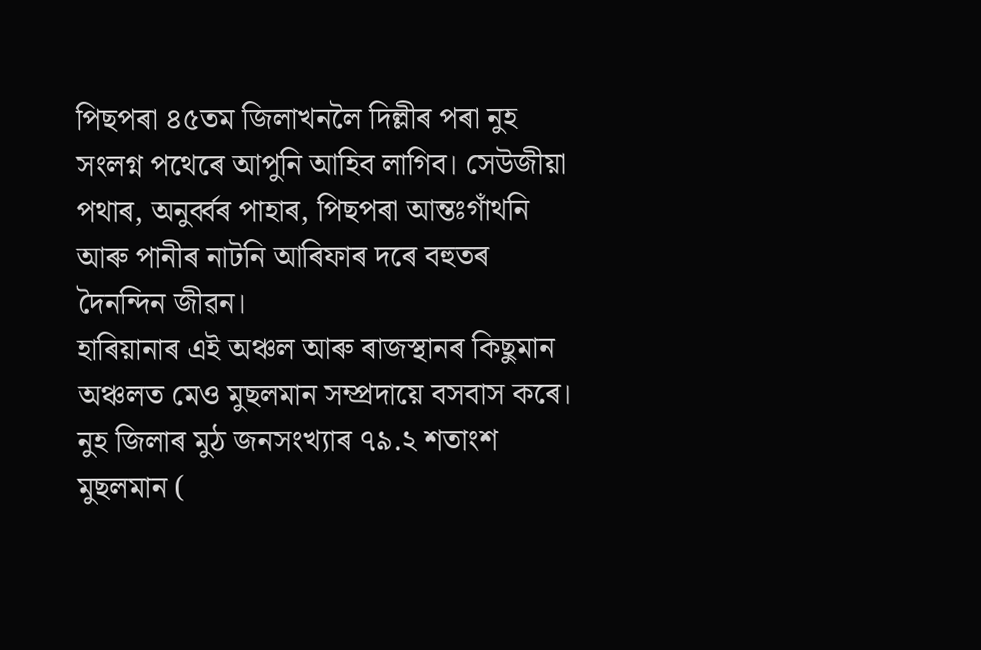পিছপৰা ৪৫তম জিলাখনলৈ দিল্লীৰ পৰা নুহ সংলগ্ন পথেৰে আপুনি আহিব লাগিব। সেউজীয়া পথাৰ, অনুৰ্ব্বৰ পাহাৰ, পিছপৰা আন্তঃগাঁথনি আৰু পানীৰ নাটনি আৰিফাৰ দৰে বহুতৰ দৈনন্দিন জীৱন।
হাৰিয়ানাৰ এই অঞ্চল আৰু ৰাজস্থানৰ কিছুমান অঞ্চলত মেও মুছলমান সম্প্ৰদায়ে বসবাস কৰে। নুহ জিলাৰ মুঠ জনসংখ্যাৰ ৭৯.২ শতাংশ মুছলমান (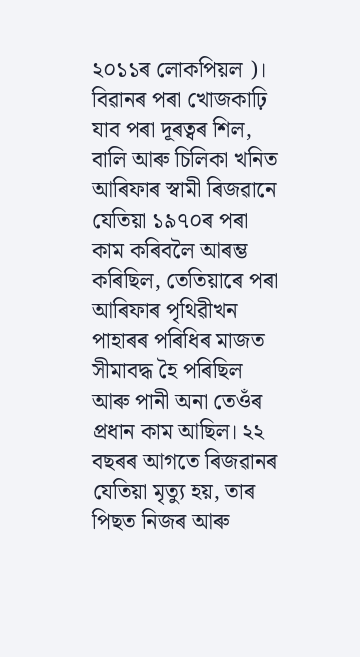২০১১ৰ লোকপিয়ল )।
বিৱানৰ পৰা খোজকাঢ়ি যাব পৰা দূৰত্বৰ শিল, বালি আৰু চিলিকা খনিত আৰিফাৰ স্বামী ৰিজৱানে যেতিয়া ১৯৭০ৰ পৰা কাম কৰিবলৈ আৰম্ভ কৰিছিল, তেতিয়াৰে পৰা আৰিফাৰ পৃথিৱীখন পাহাৰৰ পৰিধিৰ মাজত সীমাবদ্ধ হৈ পৰিছিল আৰু পানী অনা তেওঁৰ প্ৰধান কাম আছিল। ২২ বছৰৰ আগতে ৰিজৱানৰ যেতিয়া মৃত্যু হয়, তাৰ পিছত নিজৰ আৰু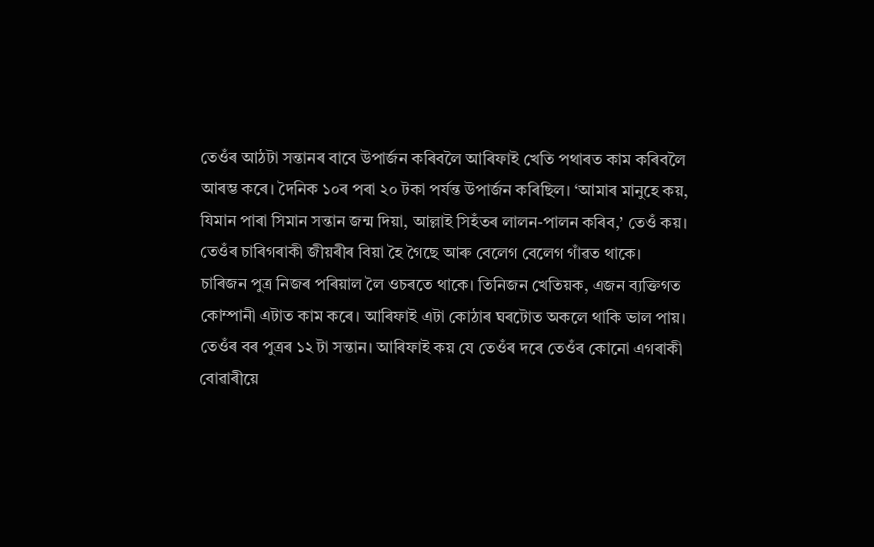তেওঁৰ আঠটা সন্তানৰ বাবে উপাৰ্জন কৰিবলৈ আৰিফাই খেতি পথাৰত কাম কৰিবলৈ আৰম্ভ কৰে। দৈনিক ১০ৰ পৰা ২০ টকা পৰ্যন্ত উপাৰ্জন কৰিছিল। ‘আমাৰ মানুহে কয়, যিমান পাৰা সিমান সন্তান জন্ম দিয়া, আল্লাই সিহঁতৰ লালন-পালন কৰিব,’ তেওঁ কয়।
তেওঁৰ চাৰিগৰাকী জীয়ৰীৰ বিয়া হৈ গৈছে আৰু বেলেগ বেলেগ গাঁৱত থাকে। চাৰিজন পুত্ৰ নিজৰ পৰিয়াল লৈ ওচৰতে থাকে। তিনিজন খেতিয়ক, এজন ব্যক্তিগত কোম্পানী এটাত কাম কৰে। আৰিফাই এটা কোঠাৰ ঘৰটোত অকলে থাকি ভাল পায়। তেওঁৰ বৰ পুত্ৰৰ ১২ টা সন্তান। আৰিফাই কয় যে তেওঁৰ দৰে তেওঁৰ কোনো এগৰাকী বোৱাৰীয়ে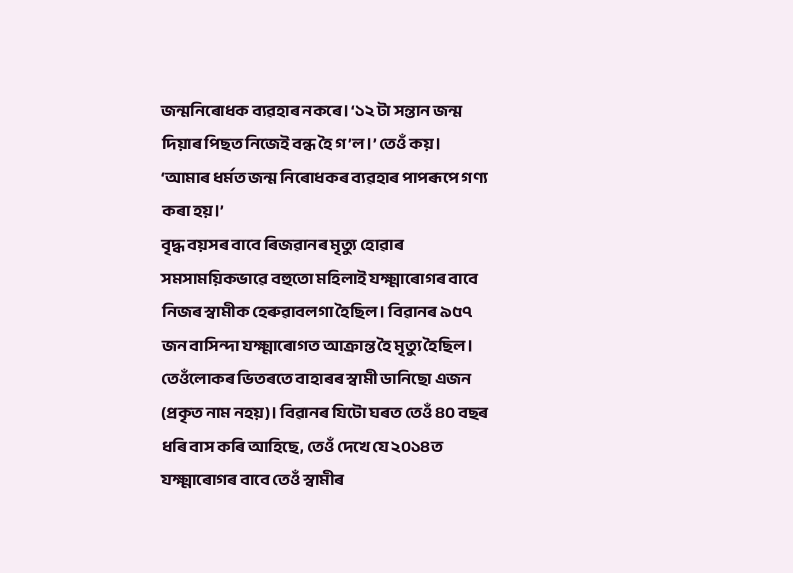জন্মনিৰোধক ব্যৱহাৰ নকৰে। ‘১২ টা সন্তান জন্ম দিয়াৰ পিছত নিজেই বন্ধ হৈ গ’ল।’ তেওঁ কয়। ‘আমাৰ ধৰ্মত জন্ম নিৰোধকৰ ব্যৱহাৰ পাপৰূপে গণ্য কৰা হয়।’
বৃদ্ধ বয়সৰ বাবে ৰিজৱানৰ মৃত্যু হোৱাৰ সমসাময়িকভাৱে বহুতো মহিলাই যক্ষ্মাৰোগৰ বাবে নিজৰ স্বামীক হেৰুৱাবলগা হৈছিল। বিৱানৰ ৯৫৭ জন বাসিন্দা যক্ষ্মাৰোগত আক্ৰান্ত হৈ মৃত্যু হৈছিল। তেওঁলোকৰ ভিতৰতে বাহাৰৰ স্বামী ডানিছো এজন (প্ৰকৃত নাম নহয়)। বিৱানৰ যিটো ঘৰত তেওঁ ৪০ বছৰ ধৰি বাস কৰি আহিছে, তেওঁ দেখে যে ২০১৪ত যক্ষ্মাৰোগৰ বাবে তেওঁ স্বামীৰ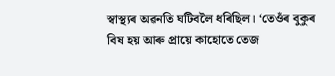স্বাস্থ্যৰ অৱনতি ঘটিবলৈ ধৰিছিল। ‘তেওঁৰ বুকুৰ বিষ হয় আৰু প্ৰায়ে কাহোতে তেজ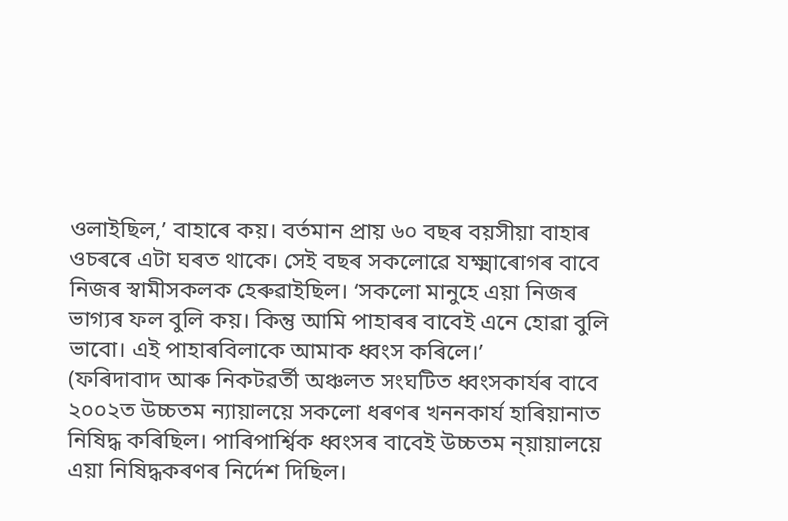ওলাইছিল,’ বাহাৰে কয়। বৰ্তমান প্ৰায় ৬০ বছৰ বয়সীয়া বাহাৰ ওচৰৰে এটা ঘৰত থাকে। সেই বছৰ সকলোৱে যক্ষ্মাৰোগৰ বাবে নিজৰ স্বামীসকলক হেৰুৱাইছিল। ‘সকলো মানুহে এয়া নিজৰ ভাগ্যৰ ফল বুলি কয়। কিন্তু আমি পাহাৰৰ বাবেই এনে হোৱা বুলি ভাবো। এই পাহাৰবিলাকে আমাক ধ্বংস কৰিলে।’
(ফৰিদাবাদ আৰু নিকটৱৰ্তী অঞ্চলত সংঘটিত ধ্বংসকাৰ্যৰ বাবে ২০০২ত উচ্চতম ন্যায়ালয়ে সকলো ধৰণৰ খননকাৰ্য হাৰিয়ানাত নিষিদ্ধ কৰিছিল। পাৰিপাৰ্শ্বিক ধ্বংসৰ বাবেই উচ্চতম ন্য়ায়ালয়ে এয়া নিষিদ্ধকৰণৰ নিৰ্দেশ দিছিল।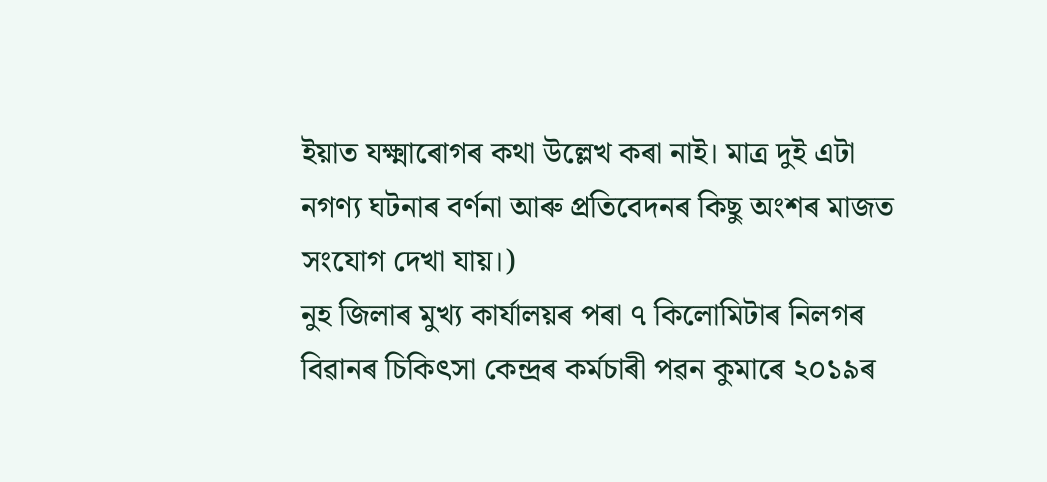ইয়াত যক্ষ্মাৰোগৰ কথা উল্লেখ কৰা নাই। মাত্ৰ দুই এটা নগণ্য ঘটনাৰ বৰ্ণনা আৰু প্ৰতিবেদনৰ কিছু অংশৰ মাজত সংযোগ দেখা যায়।)
নুহ জিলাৰ মুখ্য কাৰ্যালয়ৰ পৰা ৭ কিলোমিটাৰ নিলগৰ বিৱানৰ চিকিৎসা কেন্দ্ৰৰ কৰ্মচাৰী পৱন কুমাৰে ২০১৯ৰ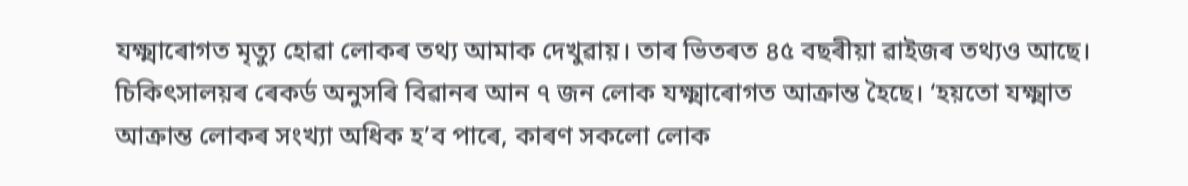যক্ষ্মাৰোগত মৃত্যু হোৱা লোকৰ তথ্য আমাক দেখুৱায়। তাৰ ভিতৰত ৪৫ বছৰীয়া ৱাইজৰ তথ্যও আছে। চিকিৎসালয়ৰ ৰেকৰ্ড অনুসৰি বিৱানৰ আন ৭ জন লোক যক্ষ্মাৰোগত আক্ৰান্ত হৈছে। ‘হয়তো যক্ষ্মাত আক্ৰান্ত লোকৰ সংখ্যা অধিক হ’ব পাৰে, কাৰণ সকলো লোক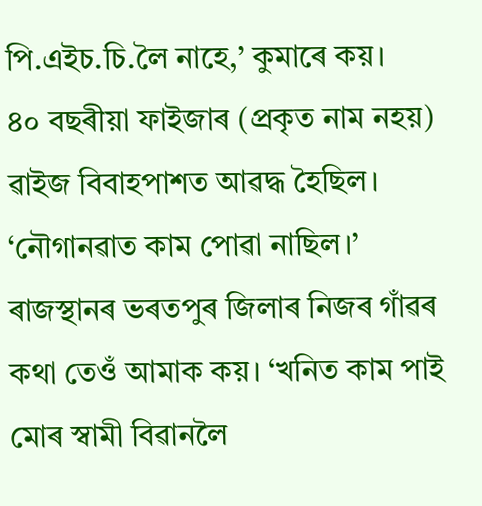পি.এইচ.চি.লৈ নাহে,’ কুমাৰে কয়।
৪০ বছৰীয়া ফাইজাৰ (প্ৰকৃত নাম নহয়) ৱাইজ বিবাহপাশত আৱদ্ধ হৈছিল। ‘নৌগানৱাত কাম পোৱা নাছিল।’ ৰাজস্থানৰ ভৰতপুৰ জিলাৰ নিজৰ গাঁৱৰ কথা তেওঁ আমাক কয়। ‘খনিত কাম পাই মোৰ স্বামী বিৱানলৈ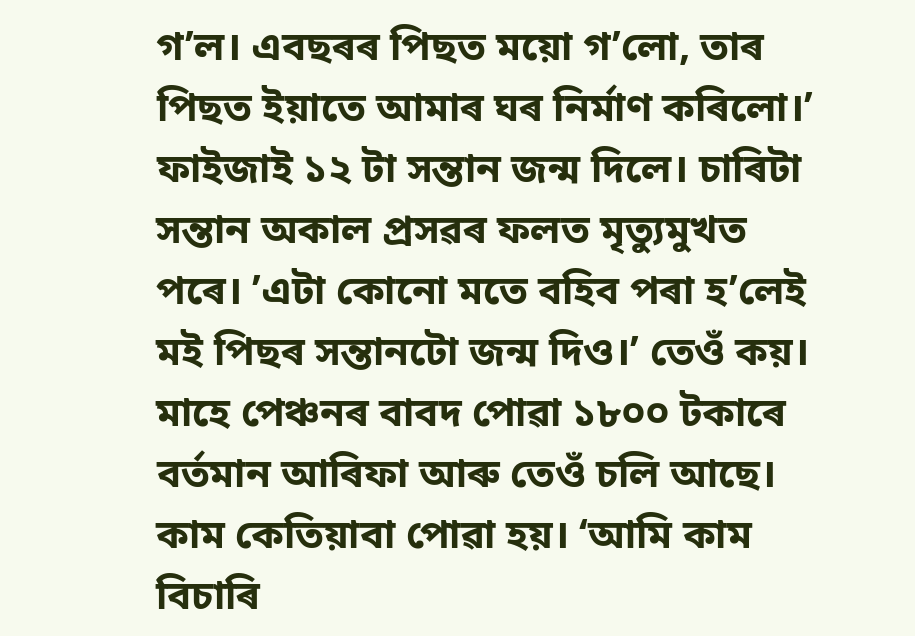গ’ল। এবছৰৰ পিছত ময়ো গ’লো, তাৰ পিছত ইয়াতে আমাৰ ঘৰ নিৰ্মাণ কৰিলো।’ ফাইজাই ১২ টা সন্তান জন্ম দিলে। চাৰিটা সন্তান অকাল প্ৰসৱৰ ফলত মৃত্যুমুখত পৰে। ’এটা কোনো মতে বহিব পৰা হ’লেই মই পিছৰ সন্তানটো জন্ম দিও।’ তেওঁ কয়।
মাহে পেঞ্চনৰ বাবদ পোৱা ১৮০০ টকাৰে বৰ্তমান আৰিফা আৰু তেওঁ চলি আছে। কাম কেতিয়াবা পোৱা হয়। ‘আমি কাম বিচাৰি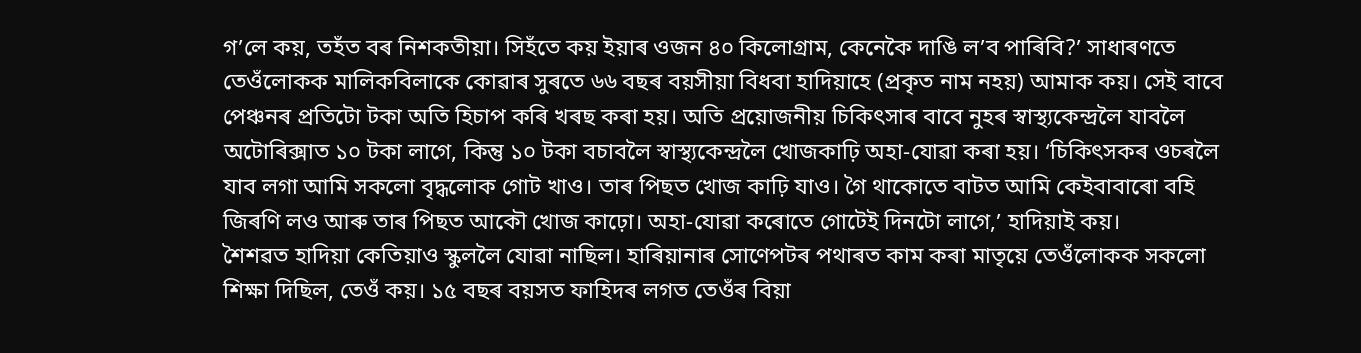গ’লে কয়, তহঁত বৰ নিশকতীয়া। সিহঁতে কয় ইয়াৰ ওজন ৪০ কিলোগ্ৰাম, কেনেকৈ দাঙি ল’ব পাৰিবি?’ সাধাৰণতে তেওঁলোকক মালিকবিলাকে কোৱাৰ সুৰতে ৬৬ বছৰ বয়সীয়া বিধবা হাদিয়াহে (প্ৰকৃত নাম নহয়) আমাক কয়। সেই বাবে পেঞ্চনৰ প্ৰতিটো টকা অতি হিচাপ কৰি খৰছ কৰা হয়। অতি প্ৰয়োজনীয় চিকিৎসাৰ বাবে নুহৰ স্বাস্থ্যকেন্দ্ৰলৈ যাবলৈ অটোৰিক্সাত ১০ টকা লাগে, কিন্তু ১০ টকা বচাবলৈ স্বাস্থ্যকেন্দ্ৰলৈ খোজকাঢ়ি অহা-যোৱা কৰা হয়। ‘চিকিৎসকৰ ওচৰলৈ যাব লগা আমি সকলো বৃদ্ধলোক গোট খাও। তাৰ পিছত খোজ কাঢ়ি যাও। গৈ থাকোতে বাটত আমি কেইবাবাৰো বহি জিৰণি লও আৰু তাৰ পিছত আকৌ খোজ কাঢ়ো। অহা-যোৱা কৰোতে গোটেই দিনটো লাগে,’ হাদিয়াই কয়।
শৈশৱত হাদিয়া কেতিয়াও স্কুললৈ যোৱা নাছিল। হাৰিয়ানাৰ সোণেপটৰ পথাৰত কাম কৰা মাতৃয়ে তেওঁলোকক সকলো শিক্ষা দিছিল, তেওঁ কয়। ১৫ বছৰ বয়সত ফাহিদৰ লগত তেওঁৰ বিয়া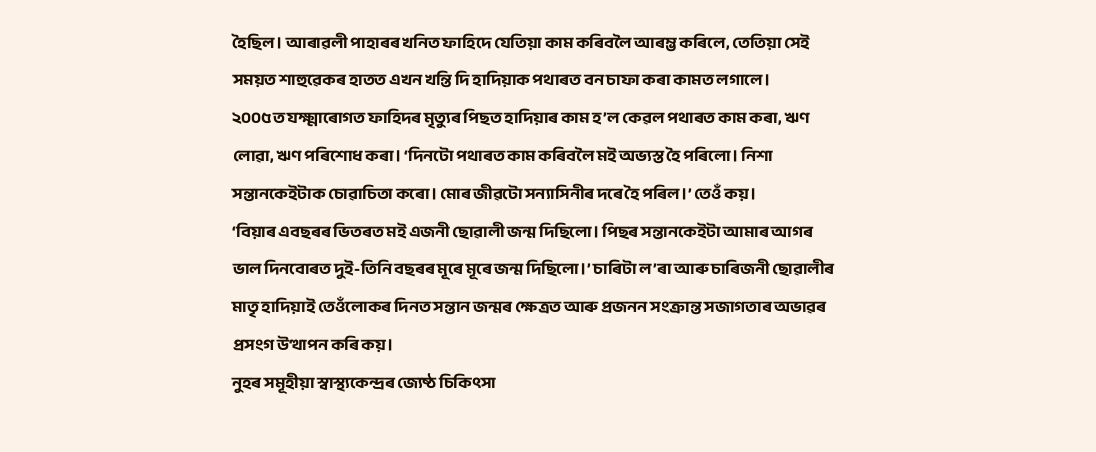হৈছিল। আৰাৱলী পাহাৰৰ খনিত ফাহিদে যেতিয়া কাম কৰিবলৈ আৰম্ভ কৰিলে, তেতিয়া সেই সময়ত শাহুৱেকৰ হাতত এখন খন্তি দি হাদিয়াক পথাৰত বন চাফা কৰা কামত লগালে।
২০০৫ত যক্ষ্মাৰোগত ফাহিদৰ মৃত্যুৰ পিছত হাদিয়াৰ কাম হ’ল কেৱল পথাৰত কাম কৰা, ঋণ লোৱা, ঋণ পৰিশোধ কৰা। ‘দিনটো পথাৰত কাম কৰিবলৈ মই অভ্যস্ত হৈ পৰিলো। নিশা সন্তানকেইটাক চোৱাচিতা কৰো। মোৰ জীৱটো সন্যাসিনীৰ দৰে হৈ পৰিল।’ তেওঁ কয়।
‘বিয়াৰ এবছৰৰ ভিতৰত মই এজনী ছোৱালী জন্ম দিছিলো। পিছৰ সন্তানকেইটা আমাৰ আগৰ ভাল দিনবোৰত দুই-তিনি বছৰৰ মূৰে মূৰে জন্ম দিছিলো।’ চাৰিটা ল’ৰা আৰু চাৰিজনী ছোৱালীৰ মাতৃ হাদিয়াই তেওঁলোকৰ দিনত সন্তান জন্মৰ ক্ষেত্ৰত আৰু প্ৰজনন সংক্ৰান্ত সজাগতাৰ অভাৱৰ প্ৰসংগ উত্থাপন কৰি কয়।
নুহৰ সমূহীয়া স্বাস্থ্যকেন্দ্ৰৰ জ্যেষ্ঠ চিকিৎসা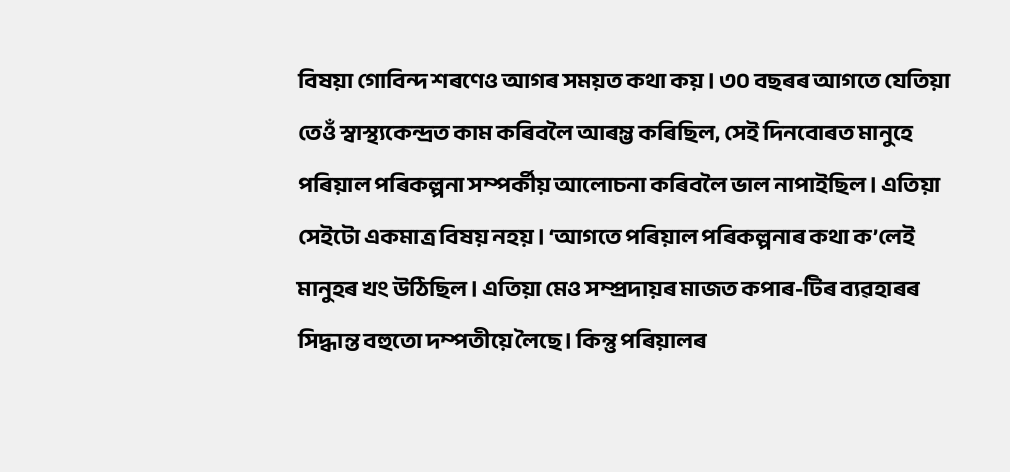বিষয়া গোবিন্দ শৰণেও আগৰ সময়ত কথা কয়। ৩০ বছৰৰ আগতে যেতিয়া তেওঁ স্বাস্থ্যকেন্দ্ৰত কাম কৰিবলৈ আৰম্ভ কৰিছিল, সেই দিনবোৰত মানুহে পৰিয়াল পৰিকল্পনা সম্পৰ্কীয় আলোচনা কৰিবলৈ ভাল নাপাইছিল। এতিয়া সেইটো একমাত্ৰ বিষয় নহয়। ‘আগতে পৰিয়াল পৰিকল্পনাৰ কথা ক’লেই মানুহৰ খং উঠিছিল। এতিয়া মেও সম্প্ৰদায়ৰ মাজত কপাৰ-টিৰ ব্যৱহাৰৰ সিদ্ধান্ত বহুতো দম্পতীয়ে লৈছে। কিন্তু পৰিয়ালৰ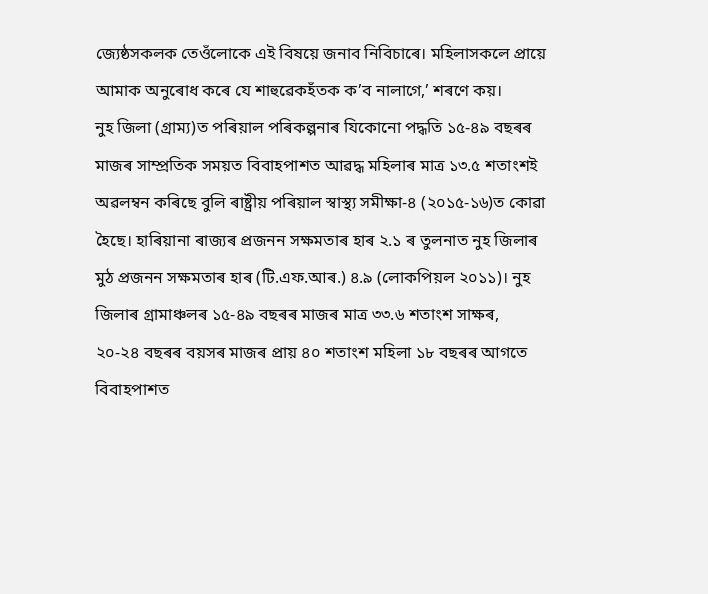জ্যেষ্ঠসকলক তেওঁলোকে এই বিষয়ে জনাব নিবিচাৰে। মহিলাসকলে প্ৰায়ে আমাক অনুৰোধ কৰে যে শাহুৱেকহঁতক ক’ব নালাগে,’ শৰণে কয়।
নুহ জিলা (গ্ৰাম্য)ত পৰিয়াল পৰিকল্পনাৰ যিকোনো পদ্ধতি ১৫-৪৯ বছৰৰ মাজৰ সাম্প্ৰতিক সময়ত বিবাহপাশত আৱদ্ধ মহিলাৰ মাত্ৰ ১৩.৫ শতাংশই অৱলম্বন কৰিছে বুলি ৰাষ্ট্ৰীয় পৰিয়াল স্বাস্থ্য সমীক্ষা-৪ (২০১৫-১৬)ত কোৱা হৈছে। হাৰিয়ানা ৰাজ্যৰ প্ৰজনন সক্ষমতাৰ হাৰ ২.১ ৰ তুলনাত নুহ জিলাৰ মুঠ প্ৰজনন সক্ষমতাৰ হাৰ (টি.এফ.আৰ.) ৪.৯ (লোকপিয়ল ২০১১)। নুহ জিলাৰ গ্ৰামাঞ্চলৰ ১৫-৪৯ বছৰৰ মাজৰ মাত্ৰ ৩৩.৬ শতাংশ সাক্ষৰ, ২০-২৪ বছৰৰ বয়সৰ মাজৰ প্ৰায় ৪০ শতাংশ মহিলা ১৮ বছৰৰ আগতে বিবাহপাশত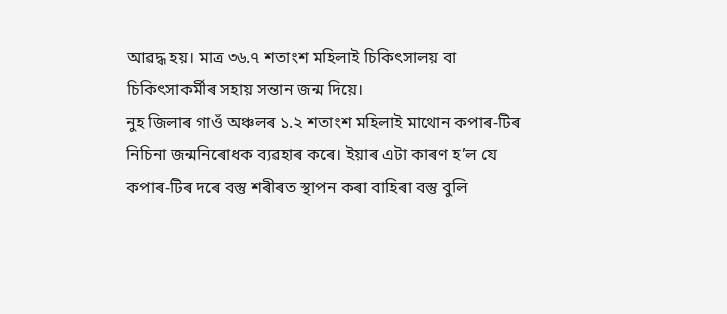আৱদ্ধ হয়। মাত্ৰ ৩৬.৭ শতাংশ মহিলাই চিকিৎসালয় বা চিকিৎসাকৰ্মীৰ সহায় সন্তান জন্ম দিয়ে।
নুহ জিলাৰ গাওঁ অঞ্চলৰ ১.২ শতাংশ মহিলাই মাথোন কপাৰ-টিৰ নিচিনা জন্মনিৰোধক ব্যৱহাৰ কৰে। ইয়াৰ এটা কাৰণ হ’ল যে কপাৰ-টিৰ দৰে বস্তু শৰীৰত স্থাপন কৰা বাহিৰা বস্তু বুলি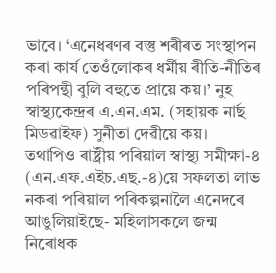ভাবে। ‘এনেধৰণৰ বস্তু শৰীৰত সংস্থাপন কৰা কাৰ্য তেওঁলোকৰ ধৰ্মীয় ৰীতি-নীতিৰ পৰিপন্থী বুলি বহুতে প্ৰায়ে কয়।’ নুহ স্বাস্থ্যকেন্দ্ৰৰ এ.এন.এম. (সহায়ক নাৰ্ছ মিডৱাইফ) সুনীতা দেৱীয়ে কয়।
তথাপিও ৰাষ্ট্ৰীয় পৰিয়াল স্বাস্থ্য সমীক্ষা-৪ (এন.এফ.এইচ.এছ.-৪)য়ে সফলতা লাভ নকৰা পৰিয়াল পৰিকল্পনালৈ এনেদৰে আঙুলিয়াইছে- মহিলাসকলে জন্ম নিৰোধক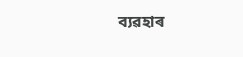ব্যৱহাৰ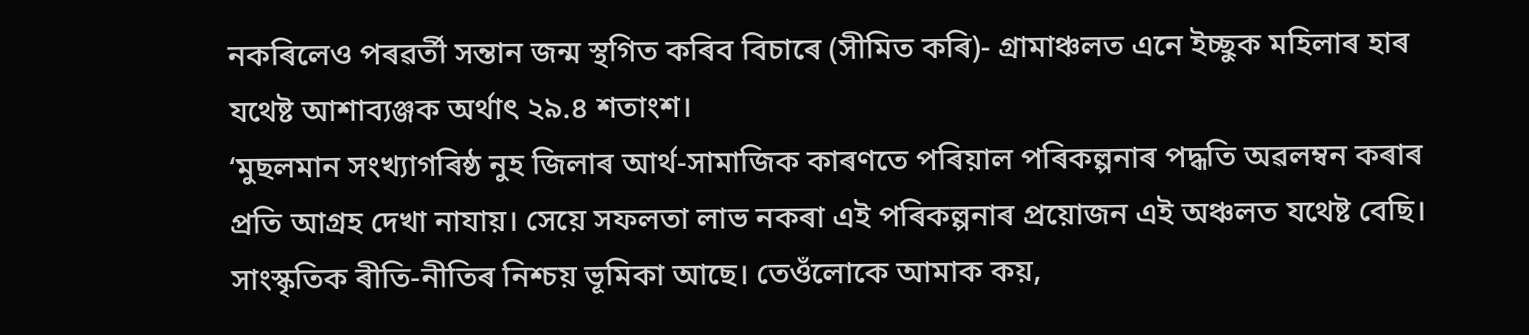নকৰিলেও পৰৱৰ্তী সন্তান জন্ম স্থগিত কৰিব বিচাৰে (সীমিত কৰি)- গ্ৰামাঞ্চলত এনে ইচ্ছুক মহিলাৰ হাৰ যথেষ্ট আশাব্যঞ্জক অৰ্থাৎ ২৯.৪ শতাংশ।
‘মুছলমান সংখ্যাগৰিষ্ঠ নুহ জিলাৰ আৰ্থ-সামাজিক কাৰণতে পৰিয়াল পৰিকল্পনাৰ পদ্ধতি অৱলম্বন কৰাৰ প্ৰতি আগ্ৰহ দেখা নাযায়। সেয়ে সফলতা লাভ নকৰা এই পৰিকল্পনাৰ প্ৰয়োজন এই অঞ্চলত যথেষ্ট বেছি। সাংস্কৃতিক ৰীতি-নীতিৰ নিশ্চয় ভূমিকা আছে। তেওঁলোকে আমাক কয়,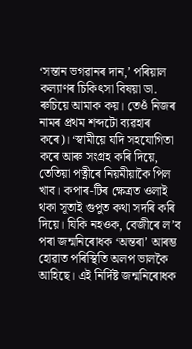‘সন্তান ভগৱানৰ দান,’ পৰিয়াল কল্যাণৰ চিকিৎসা বিষয়া ডা. ৰুচিয়ে আমাক কয়। তেওঁ নিজৰ নামৰ প্ৰথম শব্দটো ব্যৱহাৰ কৰে)। ‘স্বামীয়ে যদি সহযোগিতা কৰে আৰু সংগ্ৰহ কৰি দিয়ে, তেতিয়া পত্নীৰে নিয়মীয়াকৈ পিল খাব। কপাৰ-টিৰ ক্ষেত্ৰত ওলাই থকা সূতাই গুপুত কথা সদৰি কৰি দিয়ে। যিকি নহওক, বেজীৰে ল’ব পৰা জন্মনিৰোধক ‘অন্তৰা’ আৰম্ভ হোৱাত পৰিস্থিতি অলপ ভালকৈ আহিছে। এই নিৰ্দিষ্ট জন্মনিৰোধক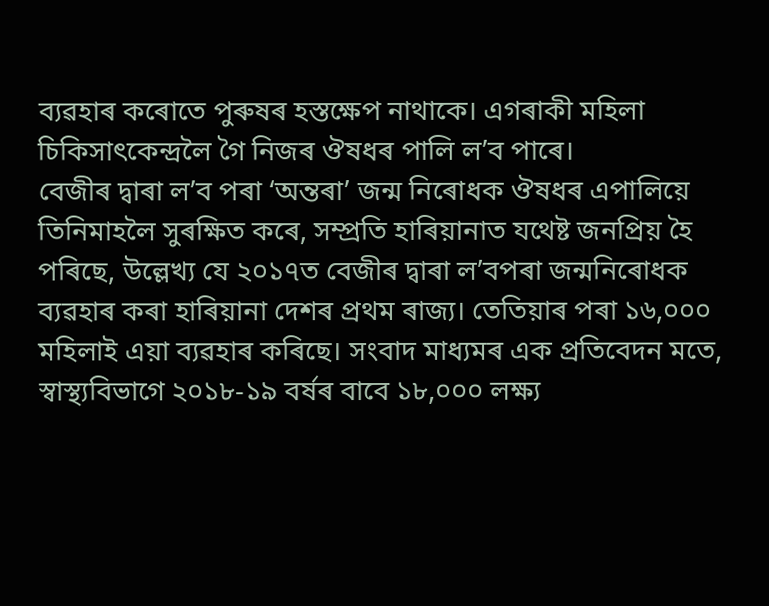ব্যৱহাৰ কৰোতে পুৰুষৰ হস্তক্ষেপ নাথাকে। এগৰাকী মহিলা চিকিসাৎকেন্দ্ৰলৈ গৈ নিজৰ ঔষধৰ পালি ল’ব পাৰে।
বেজীৰ দ্বাৰা ল’ব পৰা ‘অন্তৰা’ জন্ম নিৰোধক ঔষধৰ এপালিয়ে তিনিমাহলৈ সুৰক্ষিত কৰে, সম্প্ৰতি হাৰিয়ানাত যথেষ্ট জনপ্ৰিয় হৈ পৰিছে, উল্লেখ্য যে ২০১৭ত বেজীৰ দ্বাৰা ল’বপৰা জন্মনিৰোধক ব্যৱহাৰ কৰা হাৰিয়ানা দেশৰ প্ৰথম ৰাজ্য। তেতিয়াৰ পৰা ১৬,০০০ মহিলাই এয়া ব্যৱহাৰ কৰিছে। সংবাদ মাধ্যমৰ এক প্ৰতিবেদন মতে, স্বাস্থ্যবিভাগে ২০১৮-১৯ বৰ্ষৰ বাবে ১৮,০০০ লক্ষ্য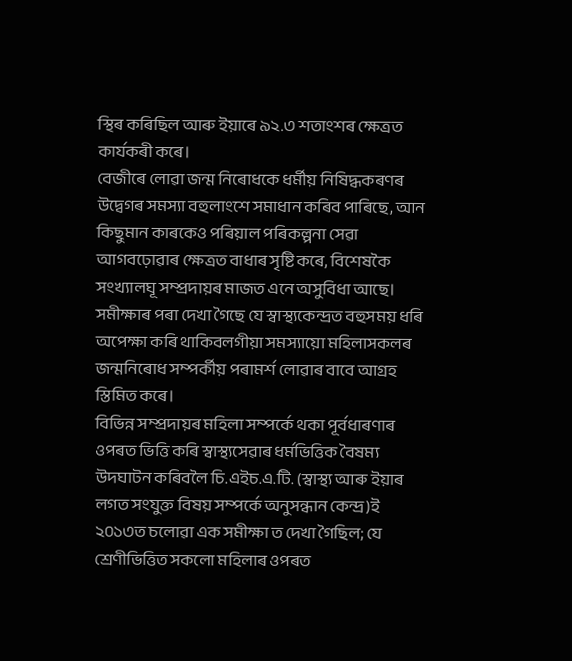স্থিৰ কৰিছিল আৰু ইয়াৰে ৯২.৩ শতাংশৰ ক্ষেত্ৰত কাৰ্যকৰী কৰে।
বেজীৰে লোৱা জন্ম নিৰোধকে ধৰ্মীয় নিষিদ্ধকৰণৰ উদ্বেগৰ সমস্যা বহুলাংশে সমাধান কৰিব পাৰিছে, আন কিছুমান কাৰকেও পৰিয়াল পৰিকল্পনা সেৱা আগবঢ়োৱাৰ ক্ষেত্ৰত বাধাৰ সৃষ্টি কৰে, বিশেষকৈ সংখ্যালঘূ সম্প্ৰদায়ৰ মাজত এনে অসুবিধা আছে। সমীক্ষাৰ পৰা দেখা গৈছে যে স্বাস্থ্যকেন্দ্ৰত বহুসময় ধৰি অপেক্ষা কৰি থাকিবলগীয়া সমস্যায়ো মহিলাসকলৰ জন্মনিৰোধ সম্পৰ্কীয় পৰামৰ্শ লোৱাৰ বাবে আগ্ৰহ স্তিমিত কৰে।
বিভিন্ন সম্প্ৰদায়ৰ মহিলা সম্পৰ্কে থকা পূৰ্বধাৰণাৰ ওপৰত ভিত্তি কৰি স্বাস্থ্যসেৱাৰ ধৰ্মভিত্তিক বৈষম্য উদঘাটন কৰিবলৈ চি.এইচ.এ.টি. (স্বাস্থ্য আৰু ইয়াৰ লগত সংযুক্ত বিষয় সম্পৰ্কে অনুসন্ধান কেন্দ্ৰ)ই ২০১৩ত চলোৱা এক সমীক্ষা ত দেখা গৈছিল; যে শ্ৰেণীভিত্তিত সকলো মহিলাৰ ওপৰত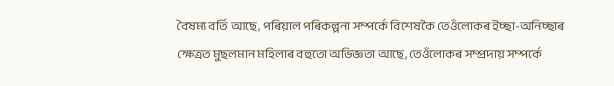বৈষম্য বৰ্তি আছে, পৰিয়াল পৰিকল্পনা সম্পৰ্কে বিশেষকৈ তেওঁলোকৰ ইচ্ছা-অনিচ্ছাৰ ক্ষেত্ৰত মুছলমান মহিলাৰ বহুতো অভিজ্ঞতা আছে, তেওঁলোকৰ সম্প্ৰদায় সম্পৰ্কে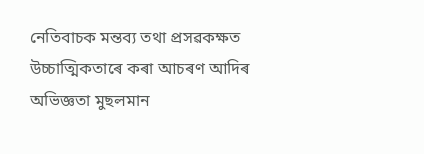নেতিবাচক মন্তব্য তথা প্ৰসৱকক্ষত উচ্চাত্মিকতাৰে কৰা আচৰণ আদিৰ অভিজ্ঞতা মুছলমান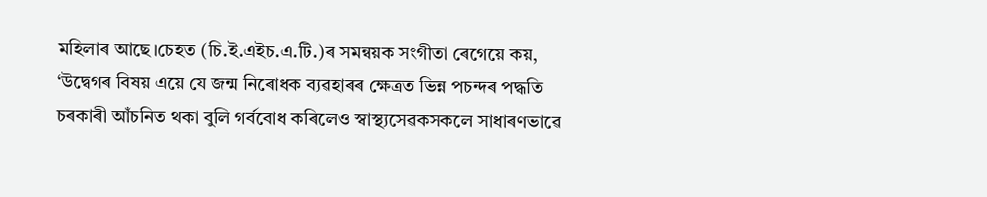মহিলাৰ আছে।চেহত (চি.ই.এইচ.এ.টি.)ৰ সমন্বয়ক সংগীতা ৰেগেয়ে কয়, ‘উদ্বেগৰ বিষয় এয়ে যে জন্ম নিৰোধক ব্যৱহাৰৰ ক্ষেত্ৰত ভিন্ন পচন্দৰ পদ্ধতি চৰকাৰী আঁচনিত থকা বুলি গৰ্ববোধ কৰিলেও স্বাস্থ্যসেৱকসকলে সাধাৰণভাৱে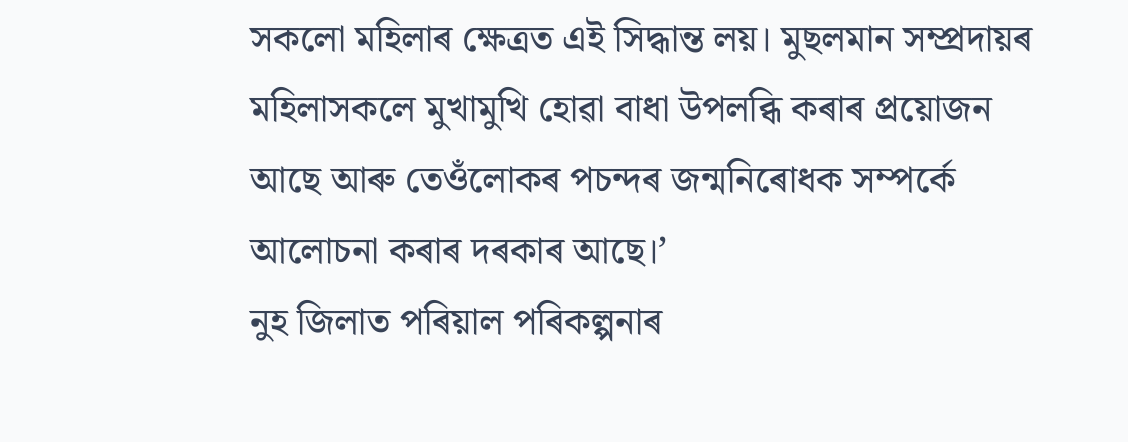সকলো মহিলাৰ ক্ষেত্ৰত এই সিদ্ধান্ত লয়। মুছলমান সম্প্ৰদায়ৰ মহিলাসকলে মুখামুখি হোৱা বাধা উপলব্ধি কৰাৰ প্ৰয়োজন আছে আৰু তেওঁলোকৰ পচন্দৰ জন্মনিৰোধক সম্পৰ্কে আলোচনা কৰাৰ দৰকাৰ আছে।’
নুহ জিলাত পৰিয়াল পৰিকল্পনাৰ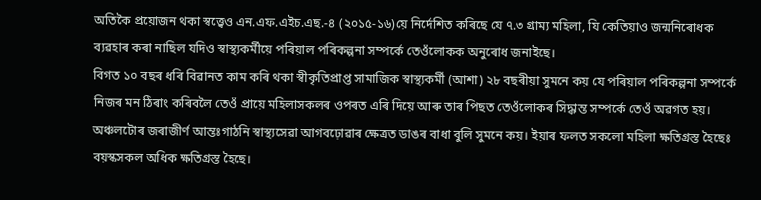অতিকৈ প্ৰয়োজন থকা স্বত্ত্বেও এন.এফ.এইচ.এছ.-৪ (২০১৫-১৬)য়ে নিৰ্দেশিত কৰিছে যে ৭.৩ গ্ৰাম্য মহিলা, যি কেতিয়াও জন্মনিৰোধক ব্যৱহাৰ কৰা নাছিল যদিও স্বাস্থ্যকৰ্মীয়ে পৰিয়াল পৰিকল্পনা সম্পৰ্কে তেওঁলোকক অনুৰোধ জনাইছে।
বিগত ১০ বছৰ ধৰি বিৱানত কাম কৰি থকা স্বীকৃতিপ্ৰাপ্ত সামাজিক স্বাস্থ্যকৰ্মী (আশা) ২৮ বছৰীয়া সুমনে কয় যে পৰিয়াল পৰিকল্পনা সম্পৰ্কে নিজৰ মন ঠিৰাং কৰিবলৈ তেওঁ প্ৰায়ে মহিলাসকলৰ ওপৰত এৰি দিয়ে আৰু তাৰ পিছত তেওঁলোকৰ সিদ্ধান্ত সম্পৰ্কে তেওঁ অৱগত হয়। অঞ্চলটোৰ জৰাজীৰ্ণ আন্তঃগাঠনি স্বাস্থ্যসেৱা আগবঢ়োৱাৰ ক্ষেত্ৰত ডাঙৰ বাধা বুলি সুমনে কয়। ইয়াৰ ফলত সকলো মহিলা ক্ষতিগ্ৰস্ত হৈছেঃ বয়স্কসকল অধিক ক্ষতিগ্ৰস্ত হৈছে।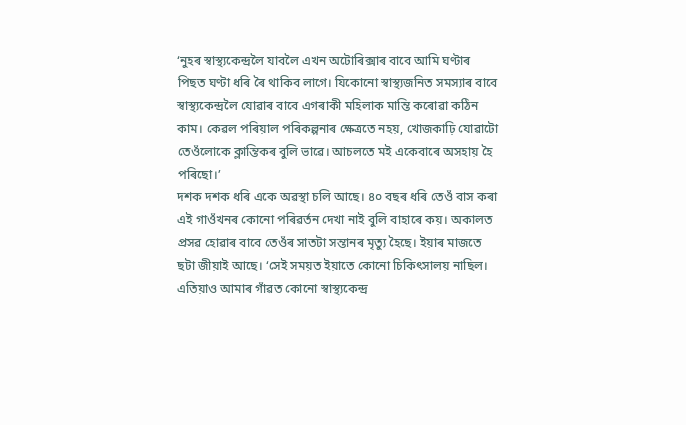‘নুহৰ স্বাস্থ্যকেন্দ্ৰলৈ যাবলৈ এখন অটোৰিক্সাৰ বাবে আমি ঘণ্টাৰ পিছত ঘণ্টা ধৰি ৰৈ থাকিব লাগে। যিকোনো স্বাস্থ্যজনিত সমস্যাৰ বাবে স্বাস্থ্যকেন্দ্ৰলৈ যোৱাৰ বাবে এগৰাকী মহিলাক মান্তি কৰোৱা কঠিন কাম। কেৱল পৰিয়াল পৰিকল্পনাৰ ক্ষেত্ৰতে নহয়, খোজকাঢ়ি যোৱাটো তেওঁলোকে ক্লান্তিকৰ বুলি ভাৱে। আচলতে মই একেবাৰে অসহায় হৈ পৰিছো।’
দশক দশক ধৰি একে অৱস্থা চলি আছে। ৪০ বছৰ ধৰি তেওঁ বাস কৰা এই গাওঁখনৰ কোনো পৰিৱৰ্তন দেখা নাই বুলি বাহাৰে কয়। অকালত প্ৰসৱ হোৱাৰ বাবে তেওঁৰ সাতটা সন্তানৰ মৃত্যু হৈছে। ইয়াৰ মাজতে ছটা জীয়াই আছে। ‘সেই সময়ত ইয়াতে কোনো চিকিৎসালয় নাছিল। এতিয়াও আমাৰ গাঁৱত কোনো স্বাস্থ্যকেন্দ্ৰ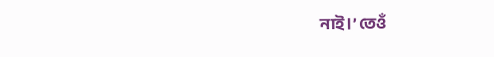নাই।’ তেওঁ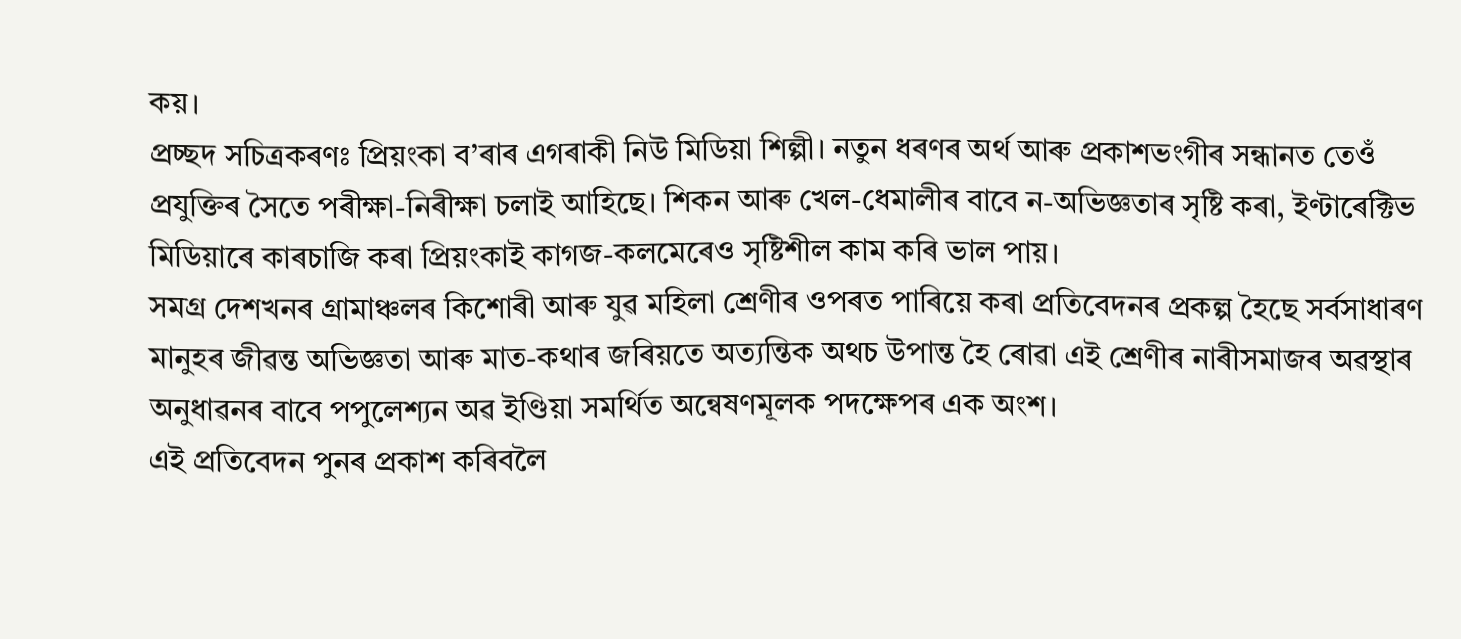কয়।
প্ৰচ্ছদ সচিত্ৰকৰণঃ প্ৰিয়ংকা ব’ৰাৰ এগৰাকী নিউ মিডিয়া শিল্পী। নতুন ধৰণৰ অৰ্থ আৰু প্ৰকাশভংগীৰ সন্ধানত তেওঁ প্ৰযুক্তিৰ সৈতে পৰীক্ষা-নিৰীক্ষা চলাই আহিছে। শিকন আৰু খেল-ধেমালীৰ বাবে ন-অভিজ্ঞতাৰ সৃষ্টি কৰা, ইণ্টাৰেক্টিভ মিডিয়াৰে কাৰচাজি কৰা প্ৰিয়ংকাই কাগজ-কলমেৰেও সৃষ্টিশীল কাম কৰি ভাল পায়।
সমগ্ৰ দেশখনৰ গ্ৰামাঞ্চলৰ কিশোৰী আৰু যুৱ মহিলা শ্ৰেণীৰ ওপৰত পাৰিয়ে কৰা প্ৰতিবেদনৰ প্ৰকল্প হৈছে সৰ্বসাধাৰণ মানুহৰ জীৱন্ত অভিজ্ঞতা আৰু মাত-কথাৰ জৰিয়তে অত্যন্তিক অথচ উপান্ত হৈ ৰোৱা এই শ্ৰেণীৰ নাৰীসমাজৰ অৱস্থাৰ অনুধাৱনৰ বাবে পপুলেশ্যন অৱ ইণ্ডিয়া সমৰ্থিত অন্বেষণমূলক পদক্ষেপৰ এক অংশ।
এই প্ৰতিবেদন পুনৰ প্ৰকাশ কৰিবলৈ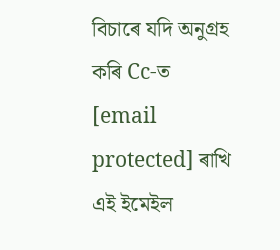বিচাৰে যদি অনুগ্ৰহ কৰি Cc-ত [email protected] ৰাখি এই ইমেইল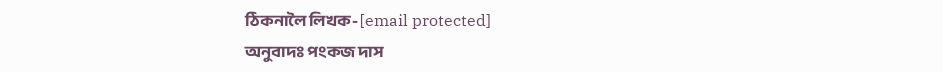ঠিকনালৈ লিখক- [email protected]
অনুবাদঃ পংকজ দাস